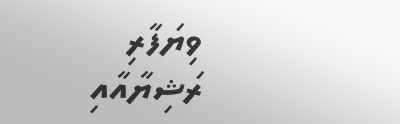ވިޔަފާރި
ރަޝިޔާއާއި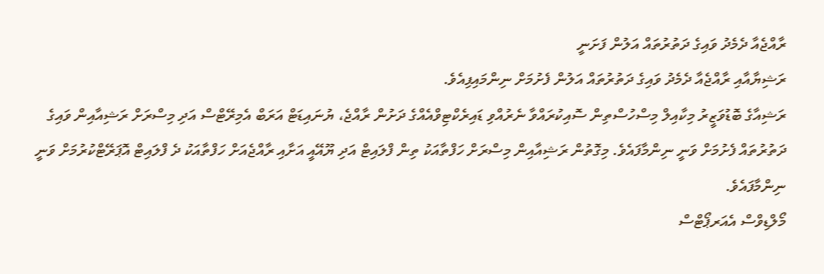ރާއްޖެއާ ދެމެދު ވައިގެ ދަތުރުތައް އަލުން ފަށަނީ
ރަޝިޔާއާއި ރާއްޖެއާ ދެމެދު ވައިގެ ދަތުރުތައް އަލުން ފެށުމަށް ނިންމައިފިއެވެ.
ރަޝިއާގެ ބޮޑުވަޒީރު މިކާއިލް މިސްހުސްތިން ސޮއިކުރައްވާ ނެރުއްވި ޑައިރެކްޓިވްއެއްގެ ދަށުން ރާއްޖެ، ޔުނައިޑަޓް އަރަބް އެމިރޭޓްސް އަދި މިސްރަށް ރަޝިއާއިން ވައިގެ ދަތުރުތައް ފެށުމަށް ވަނީ ނިންމާފައެވެ. މިގޮތުން ރަޝިއާއިން މިސްރަށް ހަފްތާއަކު ތިން ފްލައިޓް އަދި ޔޫއޭއީ އަށާއި ރާއްޖެއަށް ހަފްތާއަކު ދެ ފްލައިޓް އޮޕަރޭޓްކުރުމަށް ވަނީ ނިންމާފައެވެ.
މޯލްޑިވްސް އެއަރޕޯޓްސް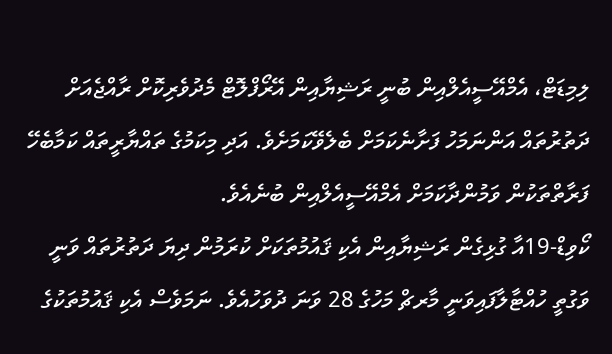ލިމިޑަޓް، އެމްއޭސީއެލްއިން ބުނީ ރަޝިޔާއިން އޭރޯފްލޮޓް މެދުވެރިކޮށް ރާއްޖެއަށް ދަތުރުތައް އަންނަމަހު ފަށާނެކަމަށް ބެލެވޭކަމަށެވެ. އަދި މިކަމުގެ ތައްޔާރީތައް ކަމާބެހޭ ފަރާތްތަކުން ވަމުންދާކަމަށް އެމްއޭސީއެލްއިން ބުނެއެވެ.
ކޯވިޑް-19އާ ގުޅިގެން ރަޝިޔާއިން އެކި ޤައުމުތަކަށް ކުރަމުން ދިޔަ ދަތުރުތައް ވަނީ ވަގުތީ ހުއްޓާލާފައިވަނީ މާރޗް މަހުގެ 28 ވަނަ ދުވަހުއެވެ. ނަމަވެސް އެކި ޤައުމުތަކުގެ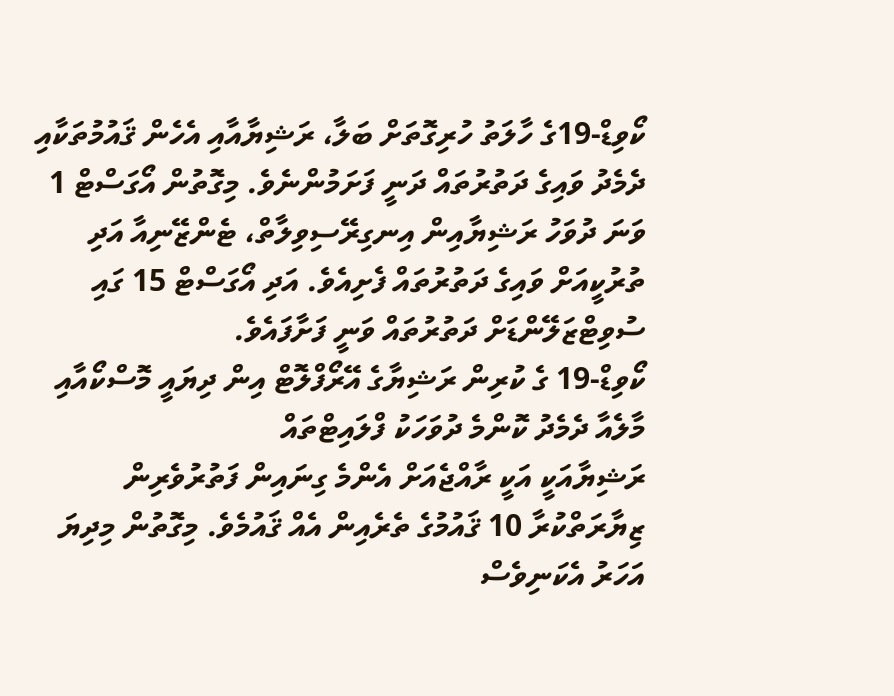ކޯވިޑް-19ގެ ހާލަތު ހުރިގޮތަށް ބަލާ، ރަޝިޔާއާއި އެހެން ޤައުމުތަކާއި ދެމެދު ވައިގެ ދަތުރުތައް ދަނީ ފަށަމުންނެވެ. މިގޮތުން އޯގަސްޓް 1 ވަނަ ދުވަހު ރަޝިޔާއިން އިނގިރޭސިވިލާތް، ޓެންޒޭނިއާ އަދި ތުރުކީއަށް ވައިގެ ދަތުރުތައް ފެށިއެވެ. އަދި އޯގަސްޓް 15 ގައި ސުވިޓްޒަލޭންޑަށް ދަތުރުތައް ވަނީ ފަށާފައެވެ.
ކޯވިޑް-19 ގެ ކުރިން ރަޝިޔާގެ އޭރޯފްލޮޓް އިން ދިޔައީ މޮސްކޯއާއި މާލެއާ ދެމެދު ކޮންމެ ދުވަހަކު ފްލައިޓްތައް
ރަޝިޔާއަކީ އަކީ ރާއްޖެއަށް އެންމެ ގިނައިން ފަތުރުވެރިން ޒިޔާރަތްކުރާ 10 ޤައުމުގެ ތެރެއިން އެއް ޤައުމެވެ. މިގޮތުން މިދިޔަ އަހަރު އެކަނިވެސް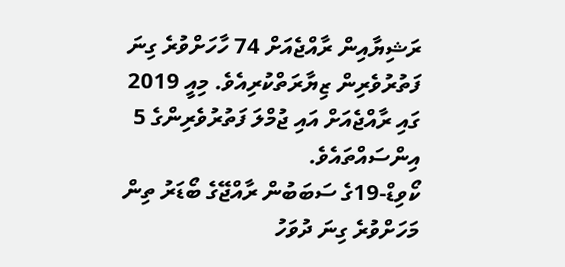ރަޝިޔާއިން ރާއްޖެއަށް 74 ހާހަށްވުރެ ގިނަ ފަތުރުވެރިން ޒިޔާރަތްކުރިއެވެ. މިއީ 2019 ގައި ރާއްޖެއަށް އައި ޖުމްލަ ފަތުރުވެރިންގެ 5 އިންސައްތައެވެ.
ކޯވިޑް-19ގެ ސަބަބުން ރާއްޖޭގެ ބޯޑަރު ތިން މަހަށްވުރެ ގިނަ ދުވަހު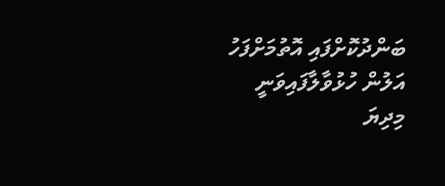ބަންދުކޮށްފައި އޮތުމަށްފަހު އަލުން ހުޅުވާލާފައިވަނީ މިދިޔަ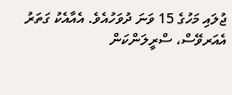ޖުލައި މަހުގެ 15 ވަނަ ދުވަހުއެވެ. އެއާއެކު ގަތަރު އެއަރވޭސް، ސްރީލަންކަން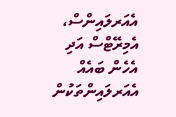އެއަރލައިންސް، އެމިރޭޓްސް އަދި އެހެން ބައެއް އެއަރލައިންތަކުން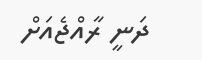ދަނީ ރާއްޖެއަށް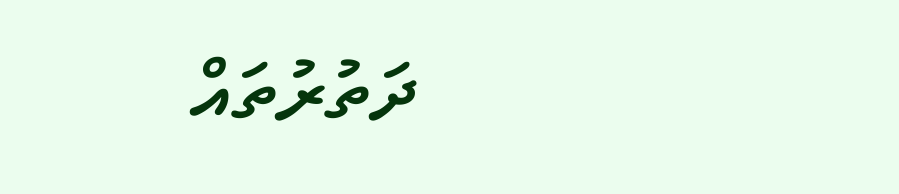ދަތުރުތައް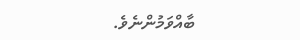ބާއްވަމުންނެވެ.